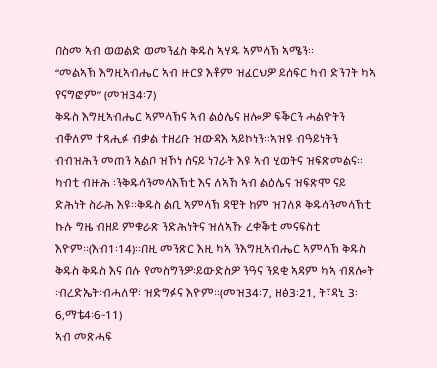በስመ ኣብ ወወልድ ወመንፈስ ቅዱስ ኣሃዱ ኣምላኽ ኣሜን።
“መልኣኽ እግዚኣብሔር ኣብ ዙርያ እቶም ዝፈርህዎ ይሰፍር ካብ ድንገት ካኣ የናግፎም” (መዝ34፡7)
ቅዱስ እግዚኣብሔር ኣምላኽና ኣብ ልዕሌና ዘሎዎ ፍቕርን ሓልዮትን ብቐለም ተጻሒፉ ብቃል ተዘሪቡ ዝውዳእ ኣይኮነን።ኣዝዩ ብዓይነትን ብብዝሕን መጠን ኣልቦ ዝኾነ ሰናይ ነገራት እዩ ኣብ ሂወትና ዝፍጽመልና። ካብቲ ብዙሕ ፡ንቅዱሳንመላእኽቲ እና ለኣኸ ኣብ ልዕሌና ዝፍጽሞ ናይ ድሕነት ስራሕ እዩ።ቅዱስ ልቢ ኣምላኽ ዳዊት ከም ዝገለጾ ቅዱሳንመላኽቲ ኩሉ ግዜ ብዘይ ምቁራጽ ንድሕነትና ዝለኣኹ ረቀቕቲ መናፍስቲ እዮም።(እብ1፡14)።በዚ መንጽር እዚ ካኣ ንእግዚኣብሔር ኣምላኽ ቅዱስ ቅዱስ ቅዱስ እና በሉ የመስግንዎ፡ይውድስዎ ንዓና ንደቂ ኣዳም ካኣ ብጸሎት ፡ብረድኤት፡ብሓለዋ፡ ዝድግፉና እዮም።(መዝ34፡7, ዘፅ3፡21, ት፣ዳኒ 3፡6,ማቴ4፡6-11)
ኣብ መጽሓፍ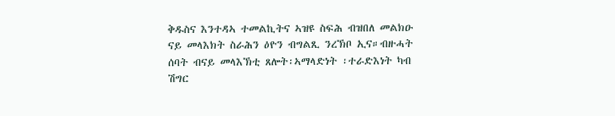ቅዱስና እንተዳኣ ተመልኪትና ኣዝዩ ስፍሕ ብዝበለ መልክዑ ናይ መላእክት ስራሕን ዕዮን ብግልጺ ንረኽቦ ኢና።ብዙሓት ሰባት ብናይ መላእኽቲ ጸሎት፡ኣማላድነት ፡ተራድእነት ካብ ሽግር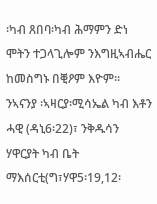፡ካብ ጸበባ፡ካብ ሕማምን ድነ ሞትን ተጋላጊሎም ንእግዚኣብሔር ከመስግኑ በቒዖም እዮም።
ንኣናንያ ፡ኣዛርያ፡ሚሳኤል ካብ እቶን ሓዊ (ዳኒ6፡22)፣ ንቅዱሳን ሃዋርያት ካብ ቤት ማእሰርቲ(ግ፣ሃዋ5፡19,12፡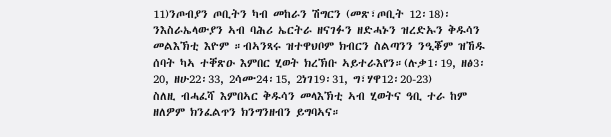11)ንጦብያን ጦቢትን ካብ መከራን ሽግርን (መጽ፣ጦቢት 12፡18)፡ንእስራኤላውያን ኣብ ባሕሪ ኤርትራ ዘናገፉን ዘድሓኑን ዝረድኡን ቅዱሳን መልእኽቲ እዮም ።ብኣንጻሩ ዝተዋህቦም ክብርን ስልጣንን ንዒቖም ዝኸዱ ሰባት ካኣ ተቐጽዑ እምበር ሂወት ክረኽቡ ኣይተራእየን።(ሉቃ1፡19, ዘፅ3፡20, ዘሁ22፡33, 2ሳሙ24፡15, 2ነገ19፡31, ግ፣ሃዋ12፡20-23)
ስለዚ ብሓፈሻ እምበኣር ቅዱሳን መላእኽቲ ኣብ ሂወትና ዓቢ ተራ ከም ዘለዎም ክንፈልጥን ክንግንዘብን ይግባኣና።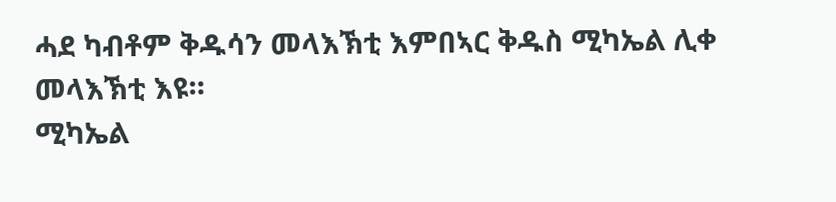ሓደ ካብቶም ቅዱሳን መላእኽቲ እምበኣር ቅዱስ ሚካኤል ሊቀ መላእኽቲ እዩ።
ሚካኤል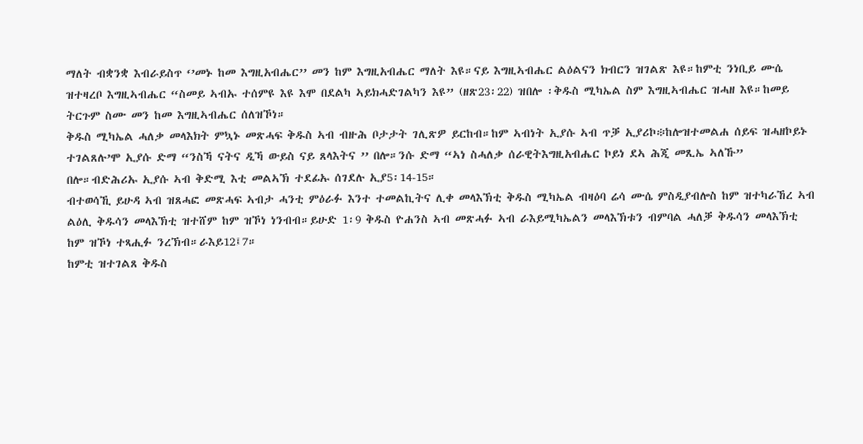ማለት ብቋንቋ እብራይስጥ ‘’መኑ ከመ እግዚአብሔር’’ መን ከም እግዚአብሔር ማለት እዩ።ናይ እግዚኣብሔር ልዕልናን ክብርን ዝገልጽ እዩ።ከምቲ ንነቢይ ሙሴ ዝተዛረቦ እግዚኣብሔር “ስመይ ኣብኡ ተሰምዩ እዩ እሞ በደልካ ኣይክሓድገልካን እዩ” (ዘጽ23፡22) ዝበሎ ፡ቅዱስ ሚካኤል ስም እግዚኣብሔር ዝሓዘ እዩ።ከመይ ትርጉም ስሙ መን ከመ እግዚኣብሔር ሰለዝኾነ።
ቅዱስ ሚካኤል ሓለቃ መላእክት ምኳኑ መጽሓፍ ቅዱስ ኣብ ብዙሕ ቦታታት ገሊጽዎ ይርከብ።ከም ኣብነት ኢያሱ ኣብ ጥቓ ኢያሪኮ፨ከሎዝተመልሐ ሰይፍ ዝሓዘኮይኑ ተገልጸሉ’ሞ ኢያሱ ድማ “ንስኻ ናትና ዲኻ ውይስ ናይ ጸላእትና ’’ በሎ።ንሱ ድማ “ኣነ ስሓለቃ ሰራዊትእግዚአብሔር ኮይነ ደኣ ሕጂ መጺኤ ኣለኹ” በሎ።ብድሕሪኡ ኢያሱ ኣብ ቅድሚ እቲ መልኣኽ ተደፊኡ ሰገደሉ ኢያ5፡14-15።
ብተወሳኺ ይሁዳ ኣብ ዝጸሓፎ መጽሓፍ ኣብታ ሓንቲ ምዕራፉ እንተ ተመልኪትና ሊቀ መላእኽቲ ቅዱስ ሚካኤል ብዛዕባ ሬሳ ሙሴ ምስዲያብሎስ ከም ዝተካራኸረ ኣብ ልዕሊ ቅዱሳን መላእኽቲ ዝተሸም ከም ዝኾነ ነንብብ።ይሁድ 1፡9 ቅዱስ ዮሐንስ ኣብ መጽሓፉ ኣብ ራእይሚካኤልን መላእኽቱን ብምባል ሓለቓ ቅዱሳን መላእኽቲ ከም ዝኾነ ተጻሒፉ ንረኽብ።ራእይ12፤7።
ከምቲ ዝተገልጸ ቅዱስ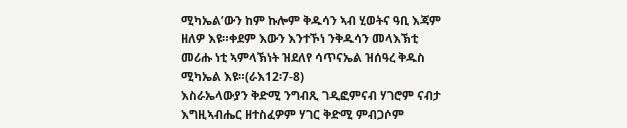ሚካኤል’ውን ከም ኩሎም ቅዱሳን ኣብ ሂወትና ዓቢ እጃም ዘለዎ እዩ።ቀደም እውን እንተኾነ ንቅዱሳን መላእኽቲ መሪሑ ነቲ ኣምላኽነት ዝደለየ ሳጥናኤል ዝሰዓረ ቅዱስ ሚካኤል እዩ።(ራእ12፡7-8)
እስራኤላውያን ቅድሚ ንግብጺ ገዲፎምናብ ሃገሮም ናብታ እግዚኣብሔር ዘተስፈዎም ሃገር ቅድሚ ምብጋሶም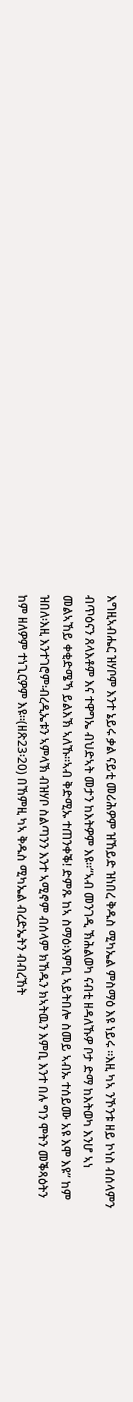እግዚኣብሔር ዝሃቦም እንተ ኔይሩ ቃል ናይቲ መሪሕዎም ዝኸይድ ዝነበረ ቅዱስ ሚካኤል ምስማዕ እዩ ነይሩ ።እዚ ካኣ ንኾንቱ ዘይ ኮነስ ብሰላምን ብጥዕናን ጸላእቶም እና ተዋግኤ ብህድኣት መታን ከእትዎም እዩ።“ኣብ መንገዲ ኽሕልወካ ናብቲ ዘዳለኹዎ ቦታ ድማ ከእትወካ እንሆ ኣነ መልኣኸይ ቀቂድሜኻ ይልእኽ ኣለኹ።ኣብ ቅድሚኡ ተጠንቀቕ! ድምጹ ከኣ ስማዕ፡እምቢ ኣይትበሎ ስመይ ኣብኡ ተሰይሙ አዩ እሞ እዩ” ከም ዝበለ፡እዚ እንተገሮም፡ብረዲኤቱን ኣምላኽ ብዝሃቦ ስልጣንን እንተ ኣሚኖም ብሰላም ክኸዱን ክኣትዉን እምቢ እንተ በሉ ግን ሞትን መቕጻዕትን ከም ዘለዎም ተነጊርዎም እዩ።(ዘጽ23፡20) በኸምዚ ካኣ ቅዱስ ሚካኤል ብረድኤትን ብብረኸት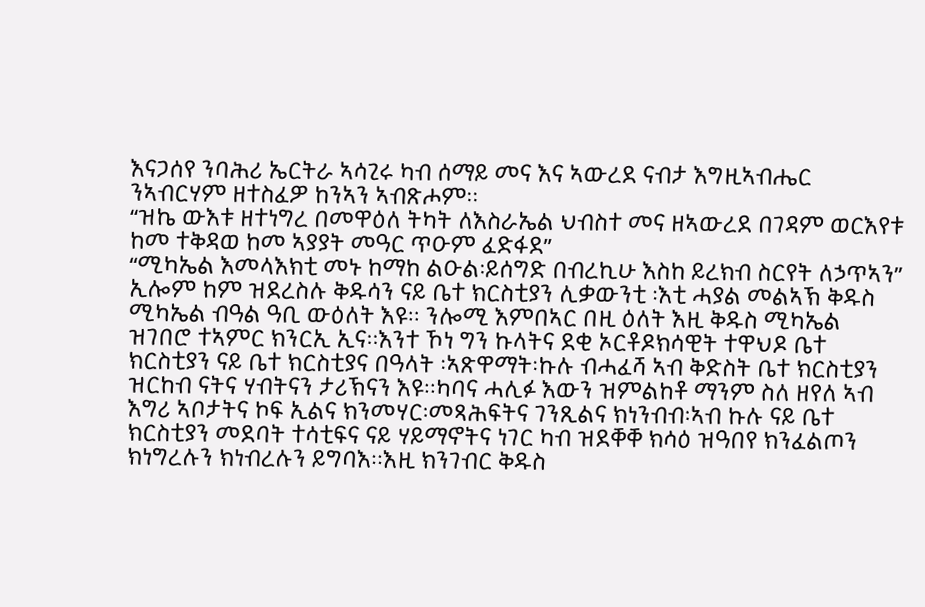እናጋሰየ ንባሕሪ ኤርትራ ኣሳጊሩ ካብ ሰማይ መና እና ኣውረደ ናብታ እግዚኣብሔር ንኣብርሃም ዘተስፈዎ ከንኣን ኣብጽሖም።
“ዝኬ ውእቱ ዘተነግረ በመዋዕለ ትካት ለእስራኤል ህብስተ መና ዘኣውረደ በገዳም ወርእየቱ ከመ ተቅዳወ ከመ ኣያያት መዓር ጥዑም ፈድፋደ”
“ሚካኤል እመላእክቲ መኑ ከማከ ልዑል፡ይሰግድ በብረኪሁ እስከ ይረክብ ስርየት ለኃጥኣን”
ኢሎም ከም ዝደረስሉ ቅዱሳን ናይ ቤተ ክርስቲያን ሊቃውንቲ ፡እቲ ሓያል መልኣኽ ቅዱስ ሚካኤል ብዓል ዓቢ ውዕለት እዩ። ንሎሚ እምበኣር በዚ ዕለት እዚ ቅዱስ ሚካኤል ዝገበሮ ተኣምር ክንርኢ ኢና።እንተ ኾነ ግን ኩላትና ደቂ ኦርቶዶክሳዊት ተዋህዶ ቤተ ክርስቲያን ናይ ቤተ ክርስቲያና በዓላት ፡ኣጽዋማት፡ኩሉ ብሓፈሻ ኣብ ቅድስት ቤተ ክርስቲያን ዝርከብ ናትና ሃብትናን ታሪኽናን እዩ።ካባና ሓሊፉ እውን ዝምልከቶ ማንም ስለ ዘየለ ኣብ እግሪ ኣቦታትና ኮፍ ኢልና ክንመሃር፡መጻሕፍትና ገንጺልና ክነንብብ፡ኣብ ኩሉ ናይ ቤተ ክርስቲያን መደባት ተሳቲፍና ናይ ሃይማኖትና ነገር ካብ ዝደቐቐ ክሳዕ ዝዓበየ ክንፈልጦን ክነግረሉን ክነብረሉን ይግባእ።እዚ ክንገብር ቅዱስ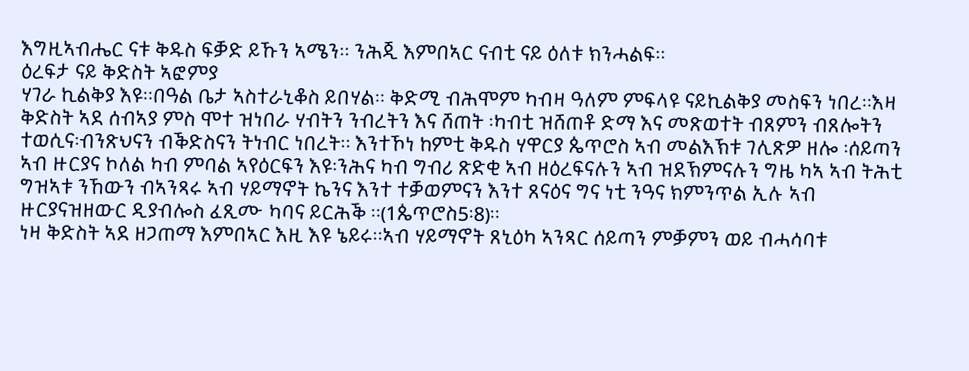እግዚኣብሔር ናቱ ቅዱስ ፍቓድ ይኹን ኣሜን። ንሕጂ እምበኣር ናብቲ ናይ ዕለቱ ክንሓልፍ።
ዕረፍታ ናይ ቅድስት ኣፎምያ
ሃገራ ኪልቅያ እዩ።በዓል ቤታ ኣስተራኒቆስ ይበሃል። ቅድሚ ብሕሞም ካብዛ ዓለም ምፍላዩ ናይኪልቅያ መስፍን ነበረ።እዛ ቅድስት ኣደ ሰብኣያ ምስ ሞተ ዝነበራ ሃብትን ንብረትን እና ሸጠት ፡ካብቲ ዝሸጠቶ ድማ እና መጽወተት ብጸምን ብጸሎትን ተወሲና፡ብንጽህናን ብቕድስናን ትነብር ነበረት። እንተኾነ ከምቲ ቅዱስ ሃዋርያ ጴጥሮስ ኣብ መልእኽቱ ገሊጽዎ ዘሎ ፡ሰይጣን ኣብ ዙርያና ኮለል ካብ ምባል ኣየዕርፍን እዩ፡ንሕና ካብ ግብሪ ጽድቂ ኣብ ዘዕረፍናሉን ኣብ ዝደኽምናሉን ግዜ ካኣ ኣብ ትሕቲ ግዝኣቱ ንኸውን ብኣንጻሩ ኣብ ሃይማኖት ኬንና እንተ ተቓወምናን እንተ ጸናዕና ግና ነቲ ንዓና ክምንጥል ኢሉ ኣብ ዙርያናዝዘውር ዲያብሎስ ፈጺሙ ካባና ይርሕቕ ።(1ጴጥሮስ5፡8)።
ነዛ ቅድስት ኣደ ዘጋጠማ እምበኣር እዚ እዩ ኔይሩ።ኣብ ሃይማኖት ጸኒዕካ ኣንጻር ሰይጣን ምቓምን ወይ ብሓሳባቱ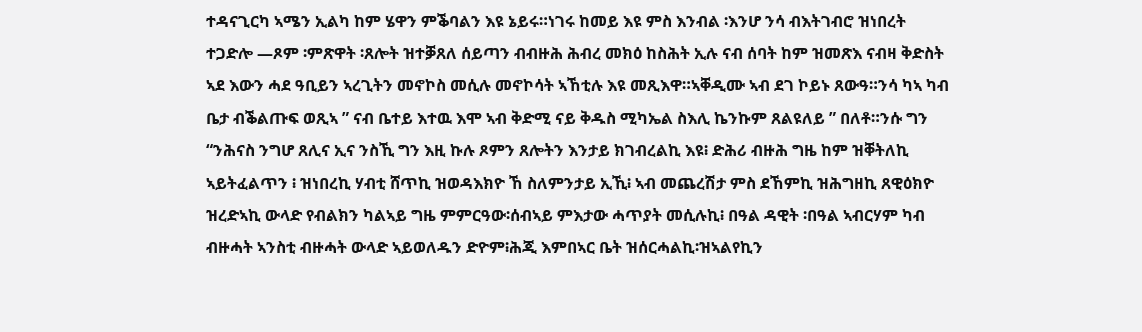ተዳናጊርካ ኣሜን ኢልካ ከም ሄዋን ምቕባልን እዩ ኔይሩ።ነገሩ ከመይ እዩ ምስ እንብል ፡እንሆ ንሳ ብእትገብሮ ዝነበረት ተጋድሎ —ጾም ፡ምጽዋት ፡ጸሎት ዝተቓጸለ ሰይጣን ብብዙሕ ሕብረ መክዕ ከስሕት ኢሉ ናብ ሰባት ከም ዝመጽእ ናብዛ ቅድስት ኣደ እውን ሓደ ዓቢይን ኣረጊትን መኖኮስ መሲሉ መኖኮሳት ኣኸቲሉ እዩ መጺእዋ።ኣቐዲሙ ኣብ ደገ ኮይኑ ጸውዓ።ንሳ ካኣ ካብ ቤታ ብቕልጡፍ ወጺኣ ” ናብ ቤተይ እተዉ እሞ ኣብ ቅድሚ ናይ ቅዱስ ሚካኤል ስእሊ ኬንኩም ጸልዩለይ ” በለቶ።ንሱ ግን “ንሕናስ ንግሆ ጸሊና ኢና ንስኺ ግን እዚ ኩሉ ጾምን ጸሎትን እንታይ ክገብረልኪ እዩ፧ ድሕሪ ብዙሕ ግዜ ከም ዝቐትለኪ ኣይትፈልጥን ፧ ዝነበረኪ ሃብቲ ሸጥኪ ዝወዳእክዮ ኸ ስለምንታይ ኢኺ፧ ኣብ መጨረሽታ ምስ ደኸምኪ ዝሕግዘኪ ጸዊዕክዮ ዝረድኣኪ ውላድ የብልክን ካልኣይ ግዜ ምምርዓው፡ሰብኣይ ምእታው ሓጥያት መሲሉኪ፧ በዓል ዳዊት ፡በዓል ኣብርሃም ካብ ብዙሓት ኣንስቲ ብዙሓት ውላድ ኣይወለዱን ድዮም፧ሕጂ እምበኣር ቤት ዝሰርሓልኪ፡ዝኣልየኪን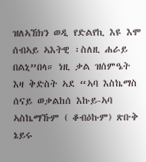ዝለኣኸክን ወዲ የድልየኪ እዩ እሞ ሰብኣይ ኣእትዊ ፡ስለዚ ሐራይ በልኒ”በላ። ነዚ ቃል ዝሰምዔት እዛ ቅድስት ኣደ “ኣባ እስኬማስ ሰናይ ወቃልከሰ እኩይ-ኣባ ኣስኬማኹም ( ቆብዕኩም) ጽቡቅ ኔይሩ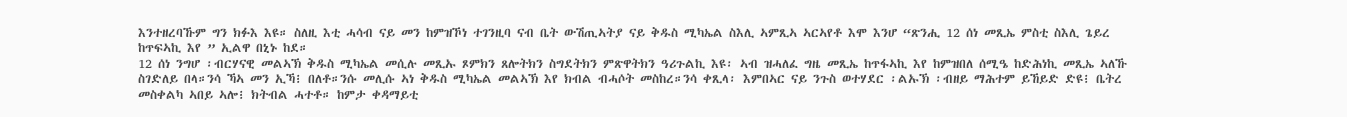እንተዘረባኹም ግን ክፉእ እዩ። ስለዚ እቲ ሓሳብ ናይ መን ከምዝኾነ ተገንዚባ ናብ ቤት ውሽጢኣትያ ናይ ቅዱስ ሚካኤል ስእሊ ኣምጺኣ ኣርኣየቶ እሞ እንሆ “ጽንሒ 12 ሰነ መጺኤ ምስቲ ስእሊ ጌይረ ከጥፍኣኪ እየ ” ኢልዋ በኒኑ ከደ።
12 ሰነ ንግሆ ፡ብርሃናዊ መልኣኽ ቅዱስ ሚካኤል መሲሉ መጺኡ ጾምክን ጸሎትክን ስግደትክን ምጽዋትክን ዓሪጉልኪ እዩ፡ ኣብ ዝሓለፈ ግዜ መጺኤ ከጥፋኣኪ እየ ከምዝበለ ሰሚዔ ከድሕነኪ መጺኤ ኣለኹ ስገድለይ በላ።ንሳ ኻኣ መን ኢኻ፧ በለቶ።ንሱ መሊሱ ኣነ ቅዱስ ሚካኤል መልኣኽ እየ ክብል ብሓሶት መስከረ።ንሳ ቀጺላ፡ እምበኣር ናይ ንጉስ ወተሃደር ፡ልኡኽ ፡ብዘይ ማሕተም ይኸይድ ድዩ፧ ቤትረ መስቀልካ ኣበይ ኣሎ፧ ክትብል ሓተቶ። ከምታ ቀዳማይቲ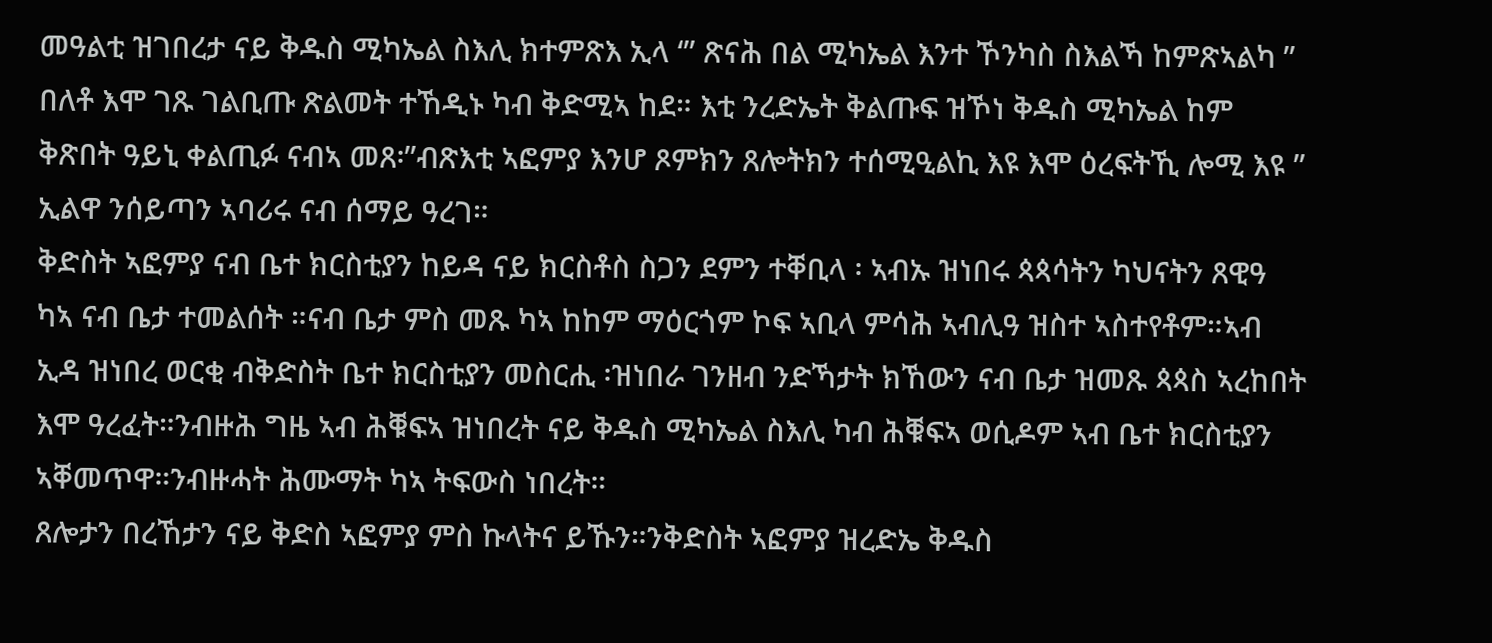መዓልቲ ዝገበረታ ናይ ቅዱስ ሚካኤል ስእሊ ክተምጽእ ኢላ ‘” ጽናሕ በል ሚካኤል እንተ ኾንካስ ስእልኻ ከምጽኣልካ ” በለቶ እሞ ገጹ ገልቢጡ ጽልመት ተኸዲኑ ካብ ቅድሚኣ ከደ። እቲ ንረድኤት ቅልጡፍ ዝኾነ ቅዱስ ሚካኤል ከም ቅጽበት ዓይኒ ቀልጢፉ ናብኣ መጸ፡”ብጽእቲ ኣፎምያ እንሆ ጾምክን ጸሎትክን ተሰሚዒልኪ እዩ እሞ ዕረፍትኺ ሎሚ እዩ ” ኢልዋ ንሰይጣን ኣባሪሩ ናብ ሰማይ ዓረገ።
ቅድስት ኣፎምያ ናብ ቤተ ክርስቲያን ከይዳ ናይ ክርስቶስ ስጋን ደምን ተቐቢላ ፡ ኣብኡ ዝነበሩ ጳጳሳትን ካህናትን ጸዊዓ ካኣ ናብ ቤታ ተመልሰት ።ናብ ቤታ ምስ መጹ ካኣ ከከም ማዕርጎም ኮፍ ኣቢላ ምሳሕ ኣብሊዓ ዝስተ ኣስተየቶም።ኣብ ኢዳ ዝነበረ ወርቂ ብቅድስት ቤተ ክርስቲያን መስርሒ ፡ዝነበራ ገንዘብ ንድኻታት ክኸውን ናብ ቤታ ዝመጹ ጳጳስ ኣረከበት እሞ ዓረፈት።ንብዙሕ ግዜ ኣብ ሕቑፍኣ ዝነበረት ናይ ቅዱስ ሚካኤል ስእሊ ካብ ሕቑፍኣ ወሲዶም ኣብ ቤተ ክርስቲያን ኣቐመጥዋ።ንብዙሓት ሕሙማት ካኣ ትፍውስ ነበረት።
ጸሎታን በረኸታን ናይ ቅድስ ኣፎምያ ምስ ኩላትና ይኹን።ንቅድስት ኣፎምያ ዝረድኤ ቅዱስ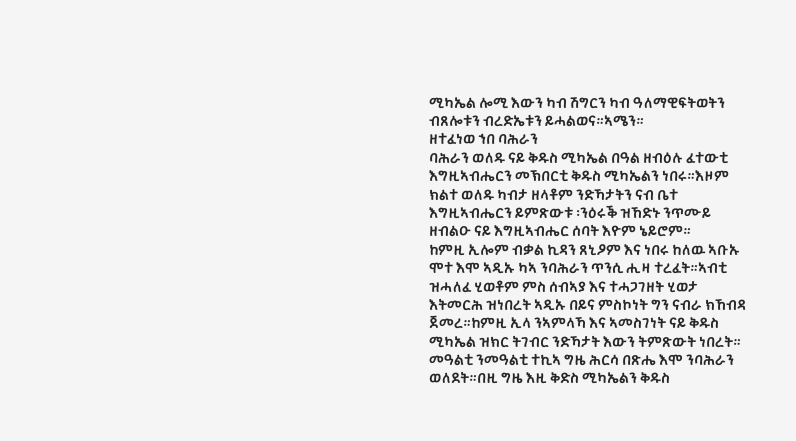ሚካኤል ሎሚ እውን ካብ ሽግርን ካብ ዓለማዊፍትወትን ብጸሎቱን ብረድኤቱን ይሓልወና።ኣሜን።
ዘተፈነወ ኀበ ባሕራን
ባሕራን ወለዱ ናይ ቅዱስ ሚካኤል በዓል ዘብዕሉ ፈተውቲ እግዚኣብሔርን መኽበርቲ ቅዱስ ሚካኤልን ነበሩ።እዞም ክልተ ወለዱ ካብታ ዘላቶም ንድኻታትን ናብ ቤተ እግዚኣብሔርን ይምጽውቱ ፡ንዕሩቕ ዝኸድኑ ንጥሙይ ዘብልዑ ናይ እግዚኣብሔር ሰባት እዮም ኔይሮም።
ከምዚ ኢሎም ብቃል ኪዳን ጸኒዖም እና ነበሩ ከለዉ ኣቡኡ ሞተ እሞ ኣዲኡ ካኣ ንባሕራን ጥንሲ ሒዛ ተረፈት።ኣብቲ ዝሓለፈ ሂወቶም ምስ ሰብኣያ እና ተሓጋገዘት ሂወታ እትመርሕ ዝነበረት ኣዲኡ በይና ምስኮነት ግን ናብራ ክኸብዳ ጀመረ።ከምዚ ኢላ ንኣምላኻ እና ኣመስገነት ናይ ቅዱስ ሚካኤል ዝክር ትገብር ንድኻታት እውን ትምጽውት ነበረት።
መዓልቲ ንመዓልቲ ተኪኣ ግዜ ሕርሳ በጽሔ እሞ ንባሕራን ወለደት።በዚ ግዜ እዚ ቅድስ ሚካኤልን ቅዱስ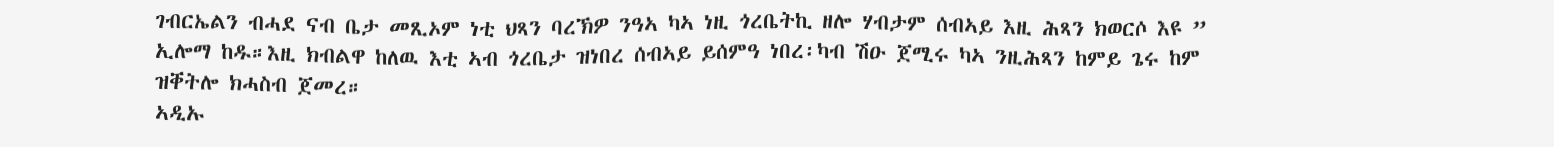ገብርኤልን ብሓደ ናብ ቤታ መጺኦም ነቲ ህጻን ባረኽዎ ንዓኣ ካኣ ነዚ ጎረቤትኪ ዘሎ ሃብታም ሰብኣይ እዚ ሕጻን ክወርሶ እዩ ” ኢሎማ ከዱ።እዚ ክብልዋ ከለዉ እቲ ኣብ ጎረቤታ ዝነበረ ሰብኣይ ይሰምዓ ነበረ፡ካብ ሽዑ ጀሚሩ ካኣ ንዚሕጻን ከምይ ጌሩ ከም ዝቐትሎ ክሓስብ ጀመረ።
ኣዲኡ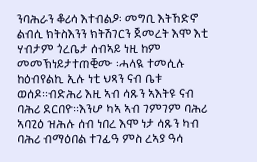ንባሕራን ቆሪሳ እተብልዖ፡ መግቢ እትኸድኖ ልብሲ ክትስእንን ክትሽገርን ጀመረት እሞ እቲ ሃብታም ጎረቤታ ሰብኣይ ነዚ ከም መመኽነይታተጠቒሙ ፡ሓላዪ ተመሲሉ ከዕብየልኪ ኢሉ ነቲ ህጻን ናብ ቤቱ ወሰዶ።ብድሕሪ እዚ ኣብ ሳጹን ኣእትዩ ናብ ባሕሪ ደርበዮ።እንሆ ካኣ ኣብ ገምገም ባሕሪ ኣባጊዕ ዝሕሉ ሰብ ነበረ እሞ ነታ ሳጹን ካብ ባሕሪ ብማዕበል ተገፊዓ ምስ ረኣያ ዓሳ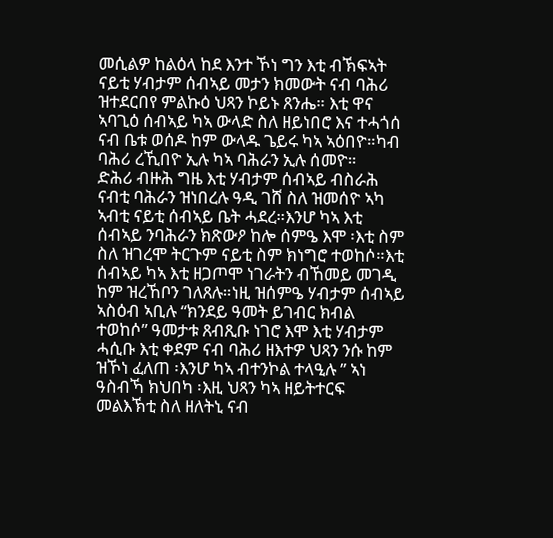መሲልዎ ከልዕላ ከደ እንተ ኾነ ግን እቲ ብኽፍኣት ናይቲ ሃብታም ሰብኣይ መታን ክመውት ናብ ባሕሪ ዝተደርበየ ምልኩዕ ህጻን ኮይኑ ጸንሔ። እቲ ዋና ኣባጊዕ ሰብኣይ ካኣ ውላድ ስለ ዘይነበሮ እና ተሓጎሰ ናብ ቤቱ ወሰዶ ከም ውላዱ ጌይሩ ካኣ ኣዕበዮ።ካብ ባሕሪ ረኺበዮ ኢሉ ካኣ ባሕራን ኢሉ ሰመዮ።
ድሕሪ ብዙሕ ግዜ እቲ ሃብታም ሰብኣይ ብስራሕ ናብቲ ባሕራን ዝነበረሉ ዓዲ ገሸ ስለ ዝመሰዮ ኣካ ኣብቲ ናይቲ ሰብኣይ ቤት ሓደረ።እንሆ ካኣ እቲ ሰብኣይ ንባሕራን ክጽውዖ ከሎ ሰምዔ እሞ ፡እቲ ስም ስለ ዝገረሞ ትርጉም ናይቲ ስም ክነግሮ ተወከሶ።እቲ ሰብኣይ ካኣ እቲ ዘጋጦሞ ነገራትን ብኸመይ መገዲ ከም ዝረኸቦን ገለጸሉ።ነዚ ዝሰምዔ ሃብታም ሰብኣይ ኣስዕብ ኣቢሉ “ክንደይ ዓመት ይገብር ክብል ተወከሶ” ዓመታቱ ጸብጺቡ ነገሮ እሞ እቲ ሃብታም ሓሲቡ እቲ ቀደም ናብ ባሕሪ ዘእተዎ ህጻን ንሱ ከም ዝኾነ ፈለጠ ፡እንሆ ካኣ ብተንኮል ተላዒሉ ” ኣነ ዓስብኻ ክህበካ ፡እዚ ህጻን ካኣ ዘይትተርፍ መልእኽቲ ስለ ዘለትኒ ናብ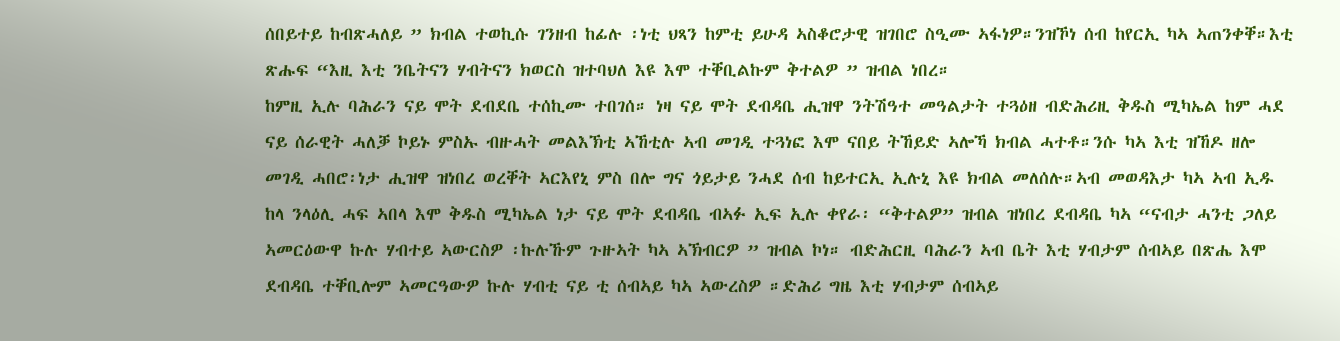ሰበይተይ ከብጽሓለይ ” ክብል ተወኪሱ ገንዘብ ከፊሉ ፡ነቲ ህጻን ከምቲ ይሁዳ ኣስቆሮታዊ ዝገበሮ ስዒሙ ኣፋነዎ።ንዝኾነ ሰብ ከየርኢ ካኣ ኣጠንቀቐ።እቲ ጽሑፍ “እዚ እቲ ንቤትናን ሃብትናን ክወርስ ዝተባህለ እዩ እሞ ተቐቢልኩም ቅተልዎ ” ዝብል ነበረ።
ከምዚ ኢሉ ባሕራን ናይ ሞት ደብደቤ ተሰኪሙ ተበገሰ። ነዛ ናይ ሞት ደብዳቤ ሒዝዋ ንትሽዓተ መዓልታት ተጓዕዘ ብድሕሪዚ ቅዱስ ሚካኤል ከም ሓደ ናይ ሰራዊት ሓለቓ ኮይኑ ምስኡ ብዙሓት መልእኽቲ ኣኸቲሉ ኣብ መገዲ ተጓነፎ እሞ ናበይ ትኸይድ ኣሎኻ ክብል ሓተቶ።ንሱ ካኣ እቲ ዝኸዶ ዘሎ መገዲ ሓበሮ፡ነታ ሒዝዋ ዝነበረ ወረቐት ኣርእየኒ ምስ በሎ ግና ጎይታይ ንሓደ ሰብ ከይተርኢ ኢሉኒ እዩ ክብል መለሰሉ።ኣብ መወዳእታ ካኣ ኣብ ኢዱ ከላ ንላዕሊ ሓፍ ኣበላ እሞ ቅዱስ ሚካኤል ነታ ናይ ሞት ደብዳቤ ብኣፉ ኢፍ ኢሉ ቀየራ፡ “ቅተልዎ” ዝብል ዝነበረ ደብዳቤ ካኣ “ናብታ ሓንቲ ጋለይ ኣመርዕውዋ ኩሉ ሃብተይ ኣውርስዎ ፡ኩሉኹም ጉዙኣት ካኣ ኣኽብርዎ ” ዝብል ኮነ። ብድሕርዚ ባሕራን ኣብ ቤት እቲ ሃብታም ሰብኣይ በጽሔ እሞ ደብዳቤ ተቐቢሎም ኣመርዓውዎ ኩሉ ሃብቲ ናይ ቲ ሰብኣይ ካኣ ኣውረስዎ ።ድሕሪ ግዜ እቲ ሃብታም ሰብኣይ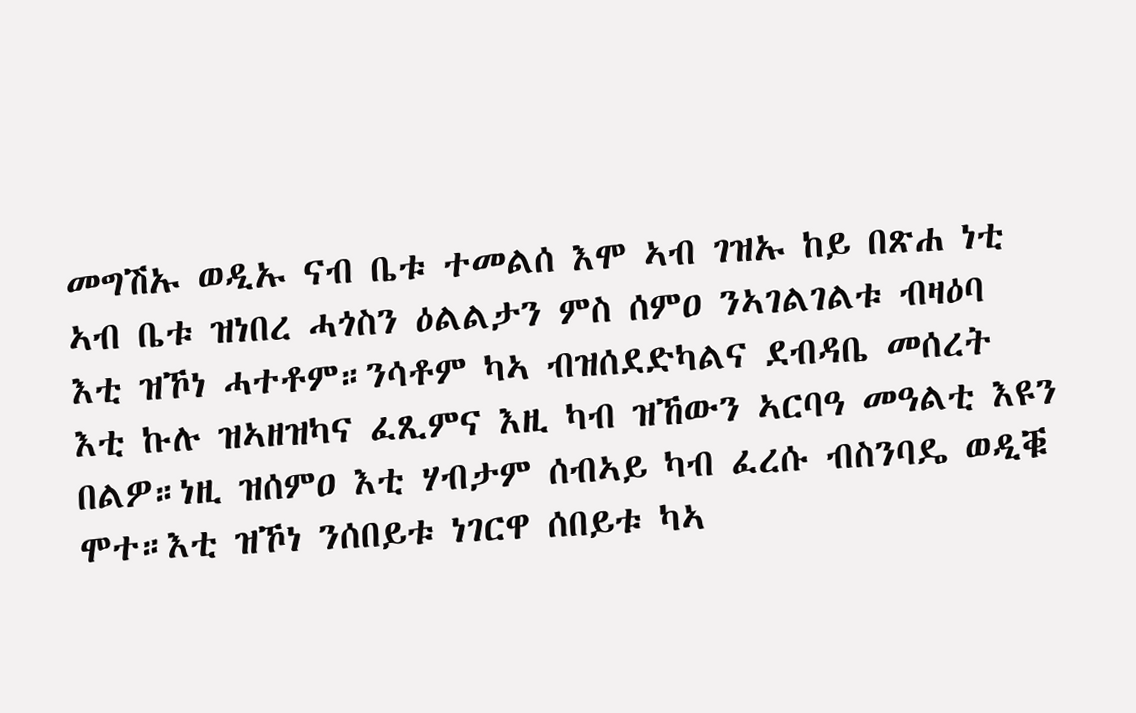መግሽኡ ወዲኡ ናብ ቤቱ ተመልሰ እሞ ኣብ ገዝኡ ከይ በጽሐ ነቲ ኣብ ቤቱ ዝነበረ ሓጎስን ዕልልታን ምስ ሰምዐ ንኣገልገልቱ ብዛዕባ እቲ ዝኾነ ሓተቶም።ንሳቶም ካኣ ብዝሰደድካልና ደብዳቤ መሰረት እቲ ኩሉ ዝኣዘዝካና ፈጺምና እዚ ካብ ዝኸውን ኣርባዓ መዓልቲ እዩን በልዎ።ነዚ ዝሰምዐ እቲ ሃብታም ሰብኣይ ካብ ፈረሱ ብስንባዴ ወዲቑ ሞተ።እቲ ዝኾነ ንሰበይቱ ነገርዋ ሰበይቱ ካኣ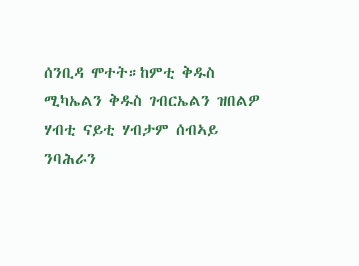ሰንቢዳ ሞተት።ከምቲ ቅዱስ ሚካኤልን ቅዱስ ገብርኤልን ዝበልዎ ሃብቲ ናይቲ ሃብታም ሰብኣይ ንባሕራን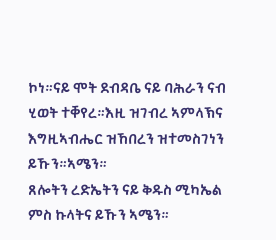ኮነ።ናይ ሞት ደብዳቤ ናይ ባሕራን ናብ ሂወት ተቐየረ።እዚ ዝገብረ ኣምላኽና እግዚኣብሔር ዝኸበረን ዝተመስገነን ይኹን።ኣሜን።
ጸሎትን ረድኤትን ናይ ቅዱስ ሚካኤል ምስ ኩላትና ይኹን ኣሜን።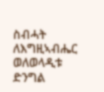ስብሓት ለእግዚኣብሔር
ወለወላዲቱ ድንግል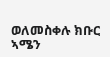ወለመስቀሉ ክቡር
ኣሜን